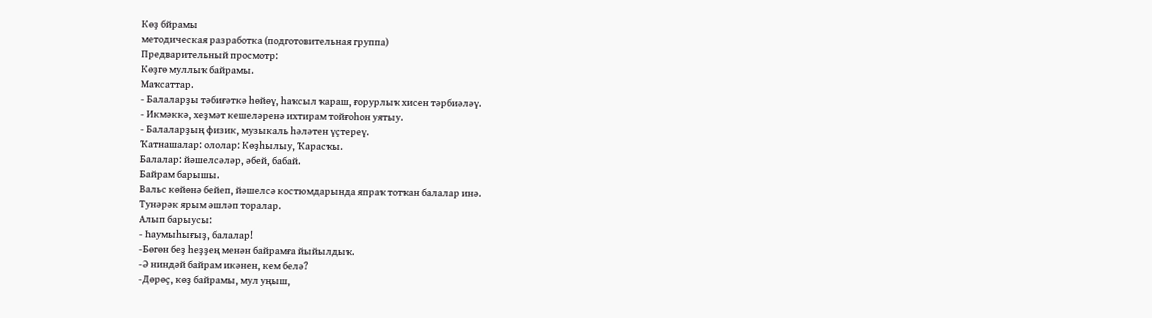Көҙ бйрамы
методическая разработка (подготовительная группа)
Предварительный просмотр:
Көҙгө муллыҡ байрамы.
Маҡсаттар.
- Балаларҙы тәбиғәткә һөйөү, һаҡсыл ҡараш, ғорурлыҡ хисен тәрбиәләү.
- Икмәккә, хеҙмәт кешеләренә ихтирам тойғоһон уятыу.
- Балаларҙың физик, музыкаль һәләтен үҫтереү.
Ҡатнашалар: ололар: Көҙһылыу, Ҡарасҡы.
Балалар: йәшелсәләр, әбей, бабай.
Байрам барышы.
Вальс көйөнә бейеп, йәшелсә костюмдарында япраҡ тотҡан балалар инә.
Тунәрәк ярым әшләп торалар.
Алып барыусы:
- Һаумыһығыҙ, балалар!
-Бөгөн беҙ һеҙҙең менән байрамға йыйылдыҡ.
-Ә ниндәй байрам икәнен, кем белә?
-Дөрөҫ, көҙ байрамы, мул уңыш,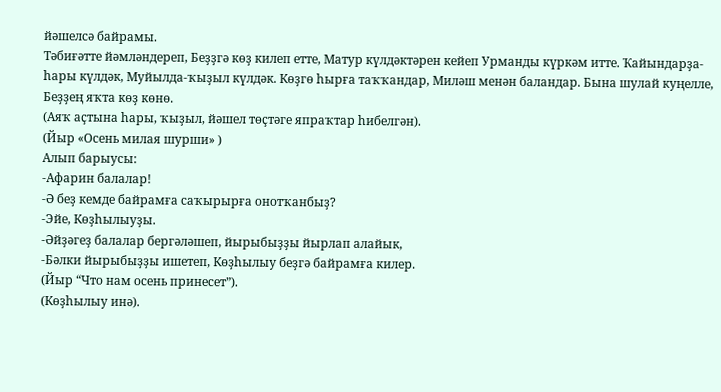йәшелсә байрамы.
Тәбиғәтте йәмләндереп, Беҙҙгә көҙ килеп етте, Матур күлдәктәрен кейеп Урманды күркәм итте. Ҡайындарҙа-һары күлдәк, Муйылда-ҡыҙыл күлдәк. Көҙгө һырға таҡҡандар, Миләш менән баландар. Бына шулай куңелле, Беҙҙең яҡта көҙ көнө.
(Аяҡ аҫтына һары, ҡыҙыл, йәшел төҫтәге япраҡтар һибелгән).
(Йыр «Осень милая шурши» )
Алып барыусы:
-Афарин балалар!
-Ә беҙ кемде байрамға саҡырырға онотҡанбыҙ?
-Эйе, Көҙһылыуҙы.
-Әйҙәгеҙ балалар бергәләшеп, йырыбыҙҙы йырлап алайык,
-Бәлки йырыбыҙҙы ишетеп, Көҙһылыу беҙгә байрамға килер.
(Йыр “Что нам осень принесет”).
(Көҙһылыу инә).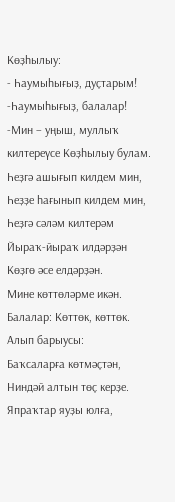Көҙһылыу:
- Һаумыһығыҙ, дуҫтарым! -Һаумыһығыҙ, балалар! -Мин – уңыш, муллыҡ килтереүсе Көҙһылыу булам.
Һеҙгә ашығып килдем мин,
Һеҙҙе һағынып килдем мин,
Һеҙгә сәләм килтерәм
Йыраҡ-йыраҡ илдәрҙән
Көҙгө әсе елдәрҙән.
Мине көттөләрме икән.
Балалар: Көттөк, көттөк.
Алып барыусы:
Баҡсаларға көтмәҫтән,
Ниндәй алтын төҫ керҙе.
Япраҡтар яуҙы юлға,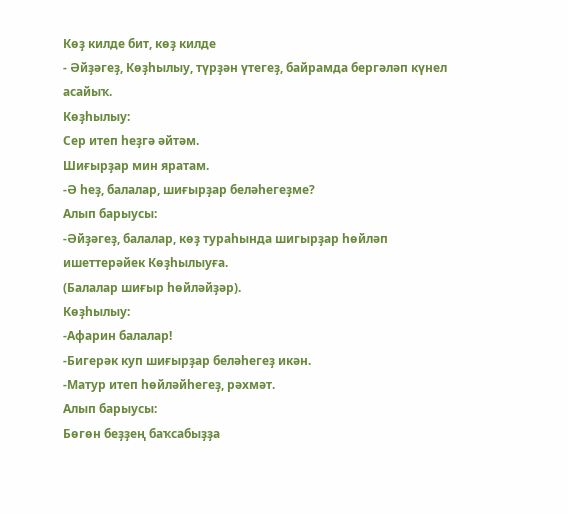Көҙ килде бит, көҙ килде
- Әйҙәгеҙ, Көҙһылыу, түрҙән үтегеҙ, байрамда бергәләп күнел асайыҡ.
Көҙһылыу:
Сер итеп һеҙгә әйтәм.
Шиғырҙар мин яратам.
-Ә һеҙ, балалар, шиғырҙар беләһегеҙме?
Алып барыусы:
-Әйҙәгеҙ, балалар, көҙ тураһында шигырҙар һөйләп ишеттерәйек Көҙһылыуға.
(Балалар шиғыр һөйләйҙәр).
Көҙһылыу:
-Афарин балалар!
-Бигерәк куп шиғырҙар беләһегеҙ икән.
-Матур итеп һөйләйһегеҙ, рәхмәт.
Алып барыусы:
Бөгөн беҙҙең баҡсабыҙҙа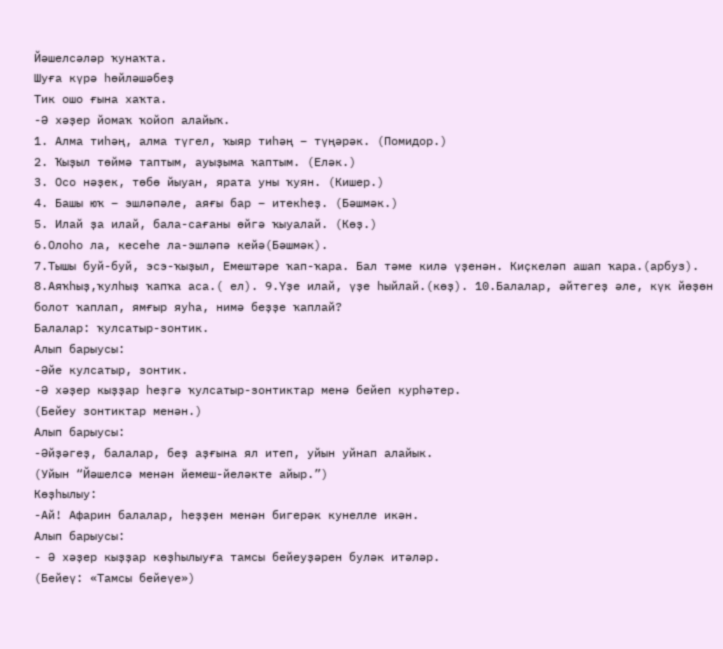Йәшелсәләр ҡунаҡта.
Шуға күрә һөйләшәбеҙ
Тик ошо ғына хаҡта.
-Ә хәҙер йомаҡ ҡойоп алайыҡ.
1. Алма тиһәң, алма түгел, ҡыяр тиһәң – түңәрәк. (Помидор.)
2. Ҡыҙыл төймә таптым, ауыҙыма ҡаптым. (Еләк.)
3. Осо нәҙек, төбө йыуан, ярата уны ҡуян. (Кишер.)
4. Башы юҡ – эшләпәле, аяғы бар – итекһеҙ. (Бәшмәк.)
5. Илай ҙа илай, бала-сағаны өйгә ҡыуалай. (Көҙ.)
6.Олоһо ла, кесеһе ла-эшләпә кейә(Бәшмәк).
7.Тышы буй-буй, эсэ-ҡыҙыл, Емештәре ҡап-ҡара. Бал тәме килә үҙенән. Киҫкеләп ашап ҡара.(арбуз). 8.Аяҡһыҙ,ҡулһыҙ ҡапҡа аса.( ел). 9.Үҙе илай, үҙе һыйлай.(көҙ). 10.Балалар, әйтегеҙ әле, күк йөҙөн болот ҡаплап, ямғыр яуһа, нимә беҙҙе ҡаплай?
Балалар: ҡулсатыр-зонтик.
Алып барыусы:
-Әйе кулсатыр, зонтик.
-Ә хәҙер кыҙҙар һеҙгә ҡулсатыр-зонтиктар менә бейеп курһәтер.
(Бейеу зонтиктар менән.)
Алып барыусы:
-Әйҙәгеҙ, балалар, беҙ аҙғына ял итеп, уйын уйнап алайык.
(Уйын “Йәшелсә менән йемеш-йеләкте айыр.”)
Көҙһылыу:
-Ай! Афарин балалар, һеҙҙен менән бигерәк кунелле икән.
Алып барыусы:
- Ә хәҙер кыҙҙар көҙһылыуға тамсы бейеуҙәрен буләк итәләр.
(Бейеү: «Тамсы бейеүе»)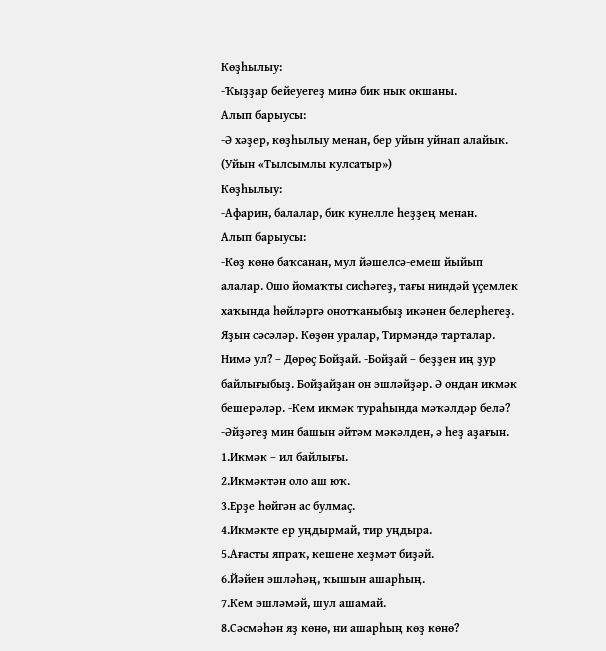Көҙһылыу:
-Ҡыҙҙар бейеуегеҙ минә бик нык окшаны.
Алып барыусы:
-Ә хәҙер, көҙһылыу менан, бер уйын уйнап алайык.
(Уйын «Тылсымлы кулсатыр»)
Көҙһылыу:
-Афарин, балалар, бик кунелле һеҙҙең менан.
Алып барыусы:
-Көҙ көнө баҡсанан, мул йәшелсә-емеш йыйып алалар. Ошо йомаҡты сисһәгеҙ, тағы ниндәй үҫемлек хаҡында һөйләргә онотҡаныбыҙ икәнен белерһегеҙ. Яҙын сәсәләр. Көҙөн уралар, Тирмәндә тарталар.
Нимә ул? – Дөрөҫ Бойҙай. -Бойҙай – беҙҙен иң ҙур байлығыбыҙ. Бойҙайҙан он эшләйҙәр. Ә ондан икмәк бешерәләр. -Кем икмәк тураһында мәҡәлдәр белә?
-Әйҙәгеҙ мин башын әйтәм мәкәлден, ә һеҙ аҙағын.
1.Икмәк – ил байлығы.
2.Икмәктән оло аш юҡ.
3.Ерҙе һөйгән ас булмаҫ.
4.Икмәкте ер уңдырмай, тир уңдыра.
5.Ағасты япраҡ, кешене хеҙмәт биҙәй.
6.Йәйен эшләһәң, ҡышын ашарһың.
7.Кем эшләмәй, шул ашамай.
8.Сәсмәһән яҙ көнө, ни ашарһың көҙ көнө?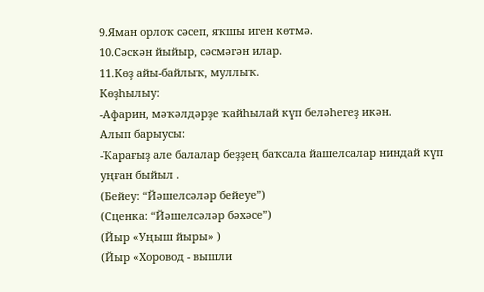9.Яман орлоҡ сәсеп, яҡшы иген көтмә.
10.Сәскән йыйыр, сәсмәгән илар.
11.Көҙ айы-байлыҡ, муллыҡ.
Көҙһылыу:
-Афарин, мәҡәлдәрҙе ҡайһылай күп беләһегеҙ икән.
Алып барыусы:
-Ҡарағыҙ але балалар беҙҙең баҡсала йашелсалар ниндай күп уңған быйыл .
(Бейеу: “Йәшелсәләр бейеуе”)
(Сценка: “Йәшелсәләр бәхәсе”)
(Йыр «Уңыш йыры» )
(Йыр «Хоровод - вышли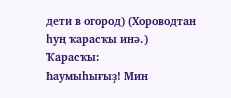дети в огород) (Хороводтан һуң ҡарасҡы инә.)
Ҡарасҡы:
Һаумыһығыҙ! Мин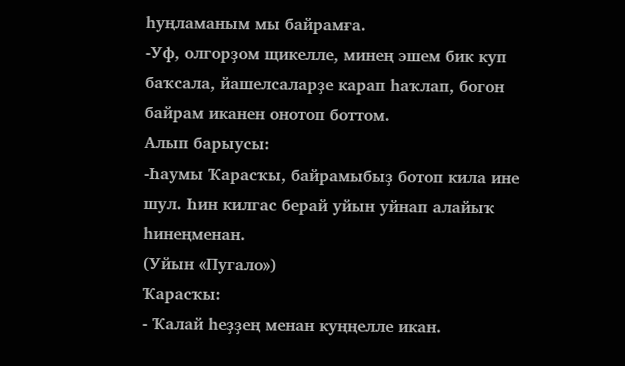һуңламаным мы байрамға.
-Уф, олгорҙом щикелле, минең эшем бик куп баҡсала, йашелсаларҙе карап һаҡлап, богон байрам иканен онотоп боттом.
Алып барыусы:
-Һаумы Ҡарасҡы, байрамыбыҙ ботоп кила ине шул. Һин килгас берай уйын уйнап алайыҡ һинеңменан.
(Уйын «Пугало»)
Ҡарасҡы:
- Ҡалай һеҙҙең менан куңңелле икан.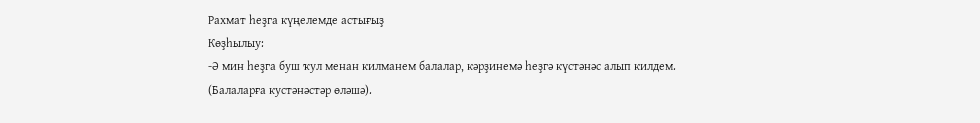Рахмат һеҙга күңелемде астығыҙ
Көҙһылыу:
-Ә мин һеҙга буш ҡул менан килманем балалар, кәрҙинемә һеҙгә күстәнәс алып килдем.
(Балаларға кустәнәстәр өләшә).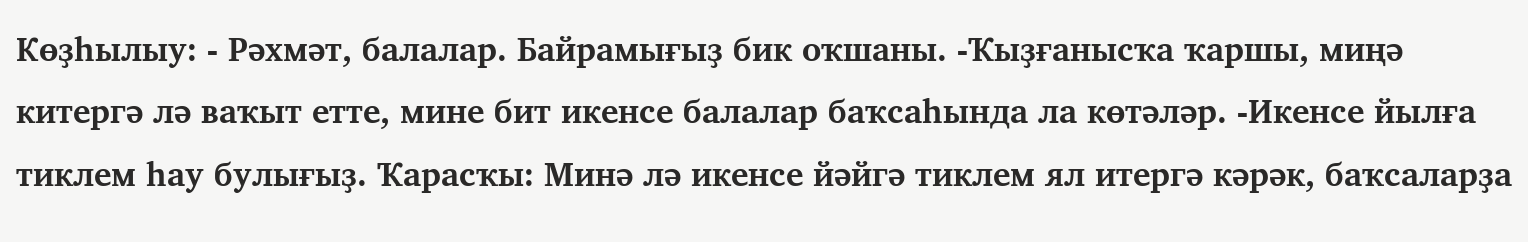Көҙһылыу: - Рәхмәт, балалар. Байрамығыҙ бик оҡшаны. -Ҡыҙғанысҡа ҡаршы, миңә китергә лә ваҡыт етте, мине бит икенсе балалар баҡсаһында ла көтәләр. -Икенсе йылға тиклем һау булығыҙ. Ҡарасҡы: Минә лә икенсе йәйгә тиклем ял итергә кәрәк, баҡсаларҙа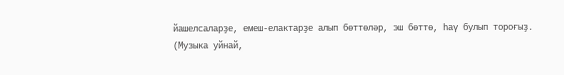йашелсаларҙе, емеш-елактарҙе алып бөттөләр, эш бөттө, һаү булып тороғыҙ.
(Музыка уйнай,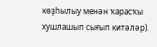көҙһылыу менән ҡарасҡы хушлашып сығып китәләр).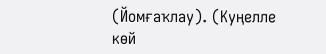(Йомғаҡлау). (Куңелле көй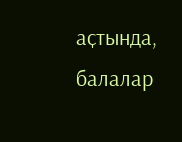аҫтында, балалар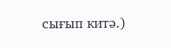сығып китә.)